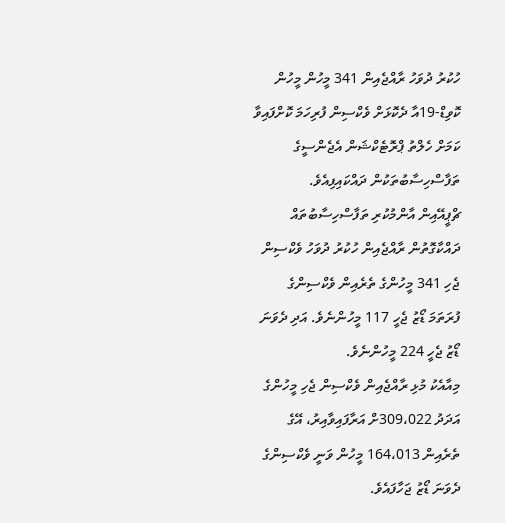ހުކުރު ދުވަހު ރާއްޖެއިން 341 މީހުން މީހުން ކޮވިޑް-19އާ ދެކޮޅަށް ވެކްސިން ފުރިހަމަ ކޮށްފައިވާ ކަމަށް ހެލްތު ޕްރޮޓެކްޝަން އެޖެންސީގެ ތަފާސްހިސާބުތަކުން ދައްކައިފިއެވެ.
ޗްޕީއޭއިން އާންމުކުރި ތަފާސްހިސާބުތައް ދައްކާގޮތުން ރާއްޖެއިން ހުކުރު ދުވަހު ވެކްސިން ޖެހި 341 މީހުންގެ ތެރެއިން ވެކްސިންގެ ފުރަތަމަ ޑޯޒު ޖެހީ 117 މީހުންނެވެ. އަދި ދެވަނަ ޑޯޒު ޖެހީ 224 މީހުންނެވެ.
މިއާއެކު މުޅި ރާއްޖެއިން ވެކްސިން ޖެހި މީހުންގެ އަދަދު 309،022ށް އަރާފައިވާއިރު، އޭގެ ތެރެއިން 164،013 މީހުން ވަނީ ވެކްސިންގެ ދެވަނަ ޑޯޒު ޖަހާފައެވެ.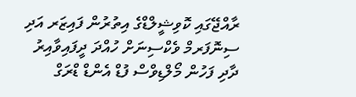ރާއްޖޭގައި ކޮވިޝީލްޑްގެ އިތުރުން ފައިޒަރ އަދި ސިނޮފަރމް ވެކްސިނަށް ހުއްދަ ދީފައިވާއިރު ދާދި ފަހުން މޯލްޑިވްސް ފުޑް އެންޑް ޑްރަގް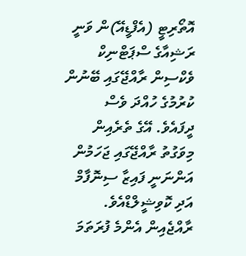އޮތޯރިޓީ (އެފްޑީއޭ)ން ވަނީ ރަޝިއާގެ ސްޕަޓްނިކް ވެކްސިން ރާއްޖޭގައި ބޭނުން ކުރުމުގެ ހުއްދަ ވެސް ދީފައެވެ. އޭގެ ތެރެއިން މިވަގުތު ރާއްޖޭގައި ޖަހަމުން އަންނަނީ ފައިޒާ ސިނޮފާމް އަދި ކޮވިޝީލްޑްއެވެ.
ރާއްޖެއިން އެންމެ ފުރަތަމަ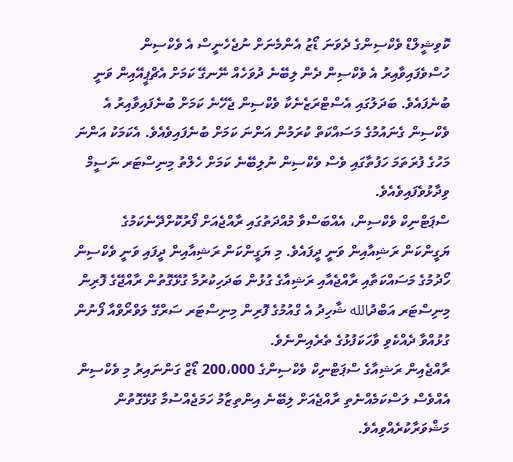ކޮވިޝީލްޑް ވެކްސިންގެ ދެވަނަ ޑޯޒު އެންމެނަށް ނުޖެހެނީސް އެ ވެކްސިން ހުސްވެފައިވާއިރު އެ ވެކްސިން ދެން ލިބޭނެ ދުވަހެއް ނޭނގޭ ކަމަށް އެޗްޕީއޭއިން ވަނީ ބުނެފައެވެ. ބަދަލުގައި އެސްޓްރަޒެނެކާ ވެކްސިން ޖެހޭނެ ކަމަށް ބުނެފައިވާއިރު އެ ވެކްސިން ގެނައުމުގެ މަސައްކަތް ކުރަމުން އަންނަ ކަމަށް ބުނެފައިވެއެވެ. އެކަމަކު އަންނަ މަހުގެ ފުރަތަމަ ހަފުތާގައި ވެސް ވެކްސިން ނުލިބޭނެ ކަމަށް ހެލްތު މިނިސްޓަރ ނަސީމް ވިދާޅުވެފައިވެއެވެ.
ސްޕަޓްނިކް ވެކްސިން، އެއްބަސްވާ މުއްދަތުގައި ރާއްޖެއަށް ފޯރުކޮށްދޭނެކަމުގެ ޔަގީންކަން ރަޝިއާއިން ވަނީ ދީފައެވެ. މި ޔަގީންކަން ރަޝިއާއިން ދީފައި ވަނީ ވެކްސިން ހޯދުމުގެ މަސައްކަތާއި ރާއްޖެއާއި ރަޝިއާގެ ގުޅުން ބަދަހިކުރުމާ ގުޅޭގޮތުން ރާއްޖޭގެ ފޮރިން މިނިސްޓަރ އަބްދުالله ޝާހިދު އެ ގްއުމުގެ ފޮރިން މިނިސްޓަރ ސަރްގޭ ލަވްރޯވްއާ ފޯނުން ގުޅުއްވާ ދެއްކެވި ވާހަކަފުޅުގެ ތެރެއިންނެވެ.
ރާއްޖެއިން ރަޝިއާގެ ސްޕަޓްނިކް ވެކްސިންގެ 200،000 ޑޯޒް ގަންނައިރު މި ވެކްސިން އެއްވެސް ލަސްކަމެއްނެތި ރާއްޖެއަށް ލިބޭނެ އިންތިޒާމު ހަމަޖެއްސުމާ ގުޅޭގޮތުން މަޝްވަރާކުރެއްވިއެވެ.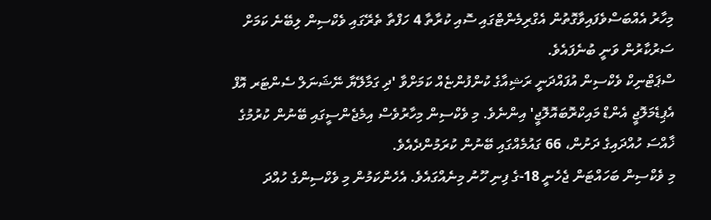މިހާރު އެއްބަސްވެފައިވާގޮތުން އެގްރިމެންޓްގައި ސޮއި ކުރާތާ 4 ހަފްތާ ތެރޭގައި ވެކްސިން ލިބޭނެ ކަމަށް ސަރުކާރުން ވަނީ ބުނެފައެވެ.
ސްޕަޓްނިކް ވެކްސިން އުފައްދަނީ ރަޝިއާގެ ކުންފުންޏެއް ކަމަށްވާ 'ދި ގަމާލޭޔާ ނޭޝަނަލް ސެންޓަރ އޮފް އެޕިޑެމަލޮޖީ އެންޑް މައިކްރޮބައޮލޮޖީ' އިންނެވެ. މި ވެކްސިން މިހާރުވެސް އިމެޖެންސީގައި ބޭނުން ކުރުމުގެ ޚާއްސަ ހުއްދައިގެ ދަށުން، 66 ގައުމެއްގައި ބޭނުން ކުރަމުންދެއެވެ.
މި ވެކްސިން ބަހައްޓަން ޖެހެނީ 18-ގެ ފިނި ހޫނު މިނެއްގައެވެ. އެހެންކަމުން މި ވެކްސިންގެ ހުއްދަ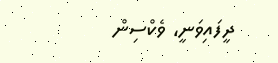ދީފައިވަނީ، ވެކްސިން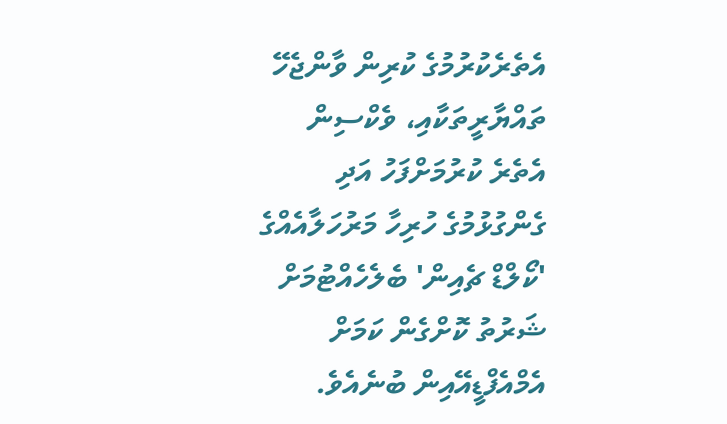އެތެރެކުރުމުގެ ކުރިން ވާންޖެހޭ ތައްޔާރީތަކާއި، ވެކްސިން އެތެރެ ކުރުމަށްފަހު އަދި ގެންގުޅުމުގެ ހުރިހާ މަރުހަލާއެއްގެ 'ކޯލްޑް ޗެއިން' ބެލެހެއްޓުމަށް ޝަރުތު ކޮށްގެން ކަމަށް އެމްއެފްޑީއޭއިން ބުނެއެވެ.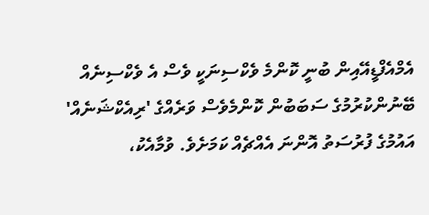އެމްއެފްޑީއޭއިން ބުނީ ކޮންމެ ވެކްސިނަކީ ވެސް އެ ވެކްސިނެއް ބޭނުންކުރުމުގެ ސަބަބުން ކޮންމެވެސް ވަރެއްގެ 'ރިއެކްޝަނެއް' އައުމުގެ ފުރުސަތު އޮންނަ އެއްޗެއް ކަމަށެވެ. ވުމާއެކު،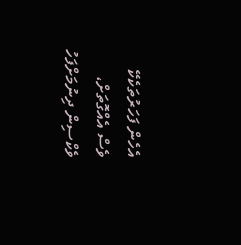އެހެން ފަހަރުތަކެކޭ ވެސް އެއްގޮތަށް، ވެކްސިން ދިނުމަށްފަހު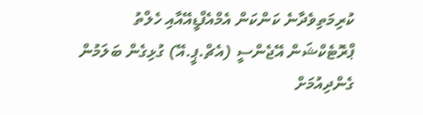ކުރިމަތިވެދާނެ ކަންކަން އެމްއެފްޑީއޭއާއި ހެލްތު ޕްރޮޓެކްޝަން އޭޖެންސީ (އެޗް.ޕީ.އޭ) ގުޅިގެން ބަލަމުން ގެންދިއުމަށް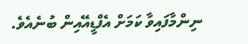ނިންމާފައިވާ ކަމަށް އެފްޑީއޭއިން ބުނެއެވެ.